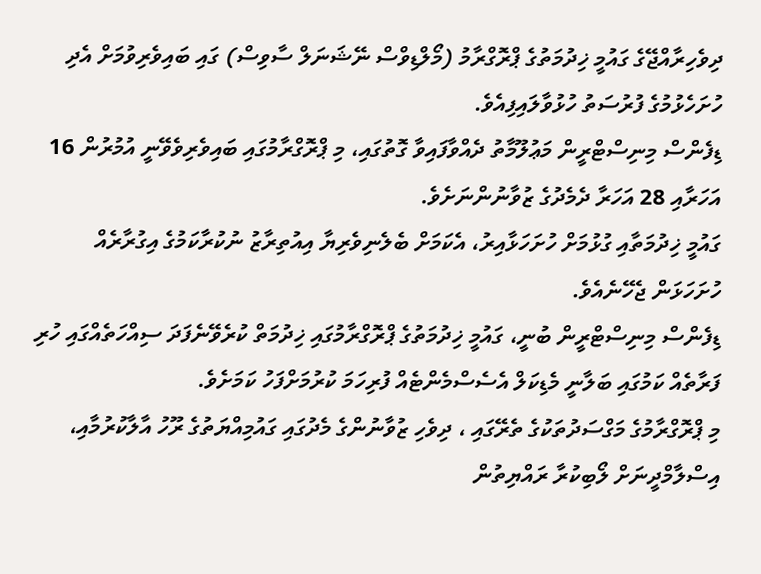ދިވެހިރާއްޖޭގެ ގައުމީ ޚިދުމަތުގެ ޕްރޮގްރާމު (މޯލްޑިވްސް ނޭޝަނަލް ސާވިސް) ގައި ބައިވެރިވުމަށް އެދި ހުށަހެޅުމުގެ ފުރުސަތު ހުޅުވާލައިފިއެވެ.
ޑިފެންސް މިނިސްޓްރީން މަޢުލޫމާތު ދެއްވާފައިވާ ގޮތުގައި، މި ޕްރޮގްރާމުގައި ބައިވެރިވެވޭނީ އުމުރުން 16 އަހަރާއި 28 އަހަރާ ދެމެދުގެ ޒުވާނުންނަށެވެ.
ގައުމީ ޚިދުމަތާއި ގުޅުމަށް ހުށަހަޅާއިރު، އެކަމަށް ބެލެނިވެރިޔާ އިއުތިރާޒު ނުކުރާކަމުގެ އިގުރާރެއް ހުށަހަޅަން ޖެހޭނެއެވެ.
ޑިފެންސް މިނިސްޓްރީން ބުނީ، ގައުމީ ޚިދުމަތުގެ ޕްރޮގްރާމުގައި ޚިދުމަތް ކުރެވޭނެފަދަ ސިއްހަތެއްގައި ހުރި ފަރާތެއް ކަމުގައި ބަލާނީ މެޑިކަލް އެސެސްމެންޓެއް ފުރިހަމަ ކުރުމަށްފަހު ކަމަށެވެ.
މި ޕްރޮގްރާމުގެ މަގްސަދުތަކުގެ ތެރޭގައި ، ދިވެހި ޒުވާނުންގެ މެދުގައި ގައުމިއްޔަތުގެ ރޫހު އާލާކުރުމާއި، އިސްލާމްދީނަށް ލޯބިކުރާ ރައްޔިތުން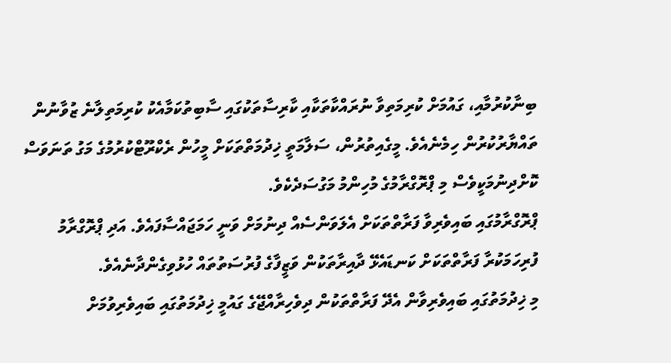ބިނާކުރުމާއި، ގައުމަށް ކުރިމަތިވާ ނުރައްކާތަކާއި ކާރިސާތަކުގައި ސާބިތުކަމާއެކު ކުރިމަތިލާނެ ޒުވާނުން ތައްޔާރުކުރުން ހިމެނެއެވެ. މީގެއިތުރުން، ސަލާމަތީ ޚިދުމަތްތަކަށް މީހުން ރެކްރޫޓްކުރުމުގެ މަގު ތަނަވަސް ކޮށްދިނުމަކީވެސް މި ޕްރޮގްރާމުގެ މުހިންމު މަގުސަދެކެވެ.
ޕްރޮގްރާމުގައި ބައިވެރިވާ ފަރާތްތަކަށް އެލަވަންސެއް ދިނުމަށް ވަނީ ހަމަޖައްސާފައެވެ. އަދި ޕްރޮގްރާމު ފުރިހަމަކުރާ ފަރާތްތަކަށް ކަނޑައެޅޭ ދާއިރާތަކުން ވަޒީފާގެ ފުރުސަތުތައް ހުޅުވިގެންދާނެއެވެ.
މި ޚިދުމަތުގައި ބައިވެރިވާން އެދޭ ފަރާތްތަކުން ދިވެހިރާއްޖޭގެ ގައުމީ ޚިދުމަތުގައި ބައިވެރިވުމަށް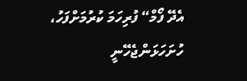އެދޭ ފޯމް“ ފުރިހަމަ ކުރުމަށްފަހު، ހުށަހަޅަންޖެހޭނީ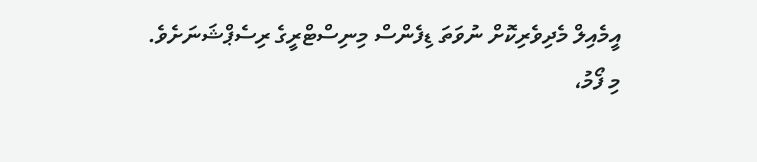އީމެއިލް މެދިވެރިކޮށް ނުވަތަ ޑިފެންސް މިނިސްޓްރީގެ ރިސެޕްޝަނަށެވެ.
މި ފޯމު،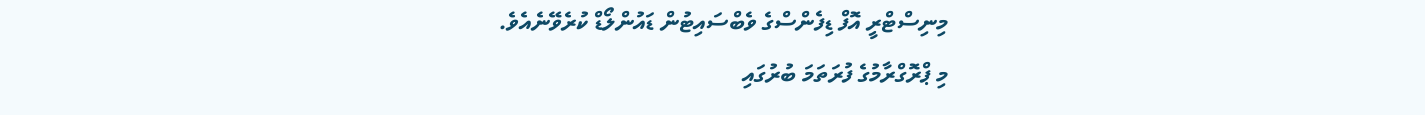މިނިސްޓްރީ އޮފް ޑިފެންސްގެ ވެބްސައިޓުން ޑައުންލޯޑް ކުރެވޭނެއެވެ.
މި ޕްރޮގްރާމުގެ ފުރަތަމަ ބުރުގައި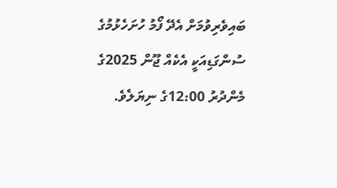ބައިވެރިވުމަށް އެދޭ ފޯމު ހުށަހެޅުމުގެ ސުންގަޑިއަކީ އެކެއް ޖޫން 2025ގެ މެންދުރު 12:00ގެ ނިޔަލެވެ.